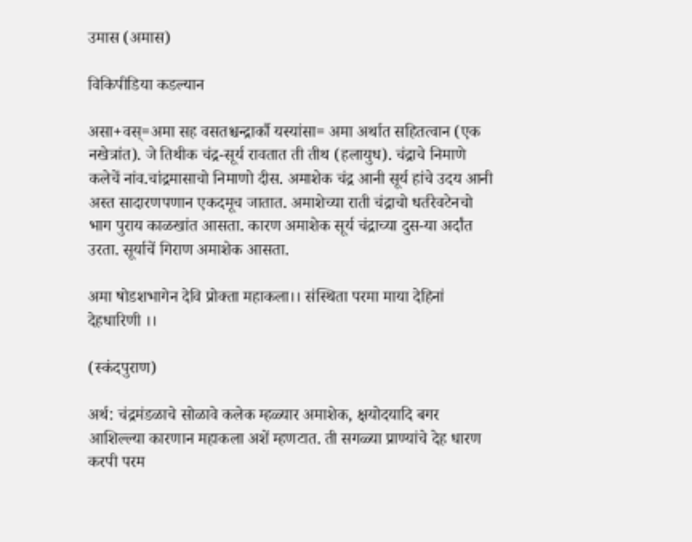उमास (अमास)

विकिपीडिया कडल्यान

असा+वस्=अमा सह वसतश्चन्द्रार्कौ यस्यांसा= अमा अर्थात सहितत्वान (एक नखेत्रांत). जे तिथीक चंद्र-सूर्य रावतात ती तीथ (हलायुध). चंद्राचे निमाणे कलेचें नांव.चांद्रमासाचो निमाणो दीस. अमाशेक चंद्र आनी सूर्य हांचे उदय आनी अस्त सादारणपणान एकदमूच जातात. अमाशेच्या राती चंद्राचो धर्तरेवटेनचो भाग पुराय काळखांत आसता. कारण अमाशेक सूर्य चंद्राच्या दुस-या अर्दांत उरता. सूर्याचें गिराण अमाशेक आसता.

अमा षोडशभागेन देवि प्रोक्ता महाकला।। संस्थिता परमा माया देहिनां देहधारिणी ।।

(स्कंदपुराण)

अर्थ: चंद्रमंडळाचे सोळावे कलेक म्हळ्यार अमाशेक, क्षयोदयादि बगर आशिल्ल्या कारणान महाकला अशें म्हणटात. ती सगळ्या प्राण्यांचे देह धारण करपी परम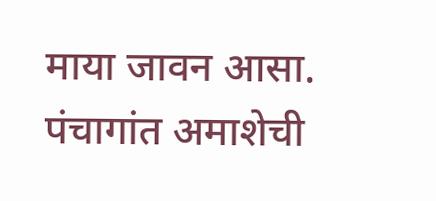माया जावन आसा. पंचागांत अमाशेची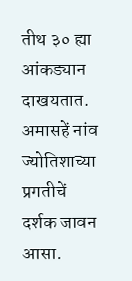तीथ ३० ह्या आंकड्यान दाखयतात. अमासहें नांव ज्योतिशाच्या प्रगतीचें दर्शक जावन आसा.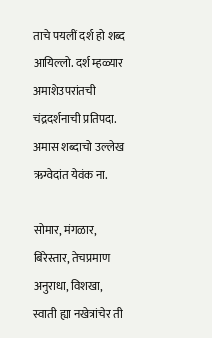ताचे पयलीं दर्श हो शब्द आयिल्लो. दर्श म्हळ्यार अमाशेउपरांतची चंद्रदर्शनाची प्रतिपदा. अमास शब्दाचो उल्लेख ऋग्वेदांत येवंक ना.

सोमार, मंगळार, बिरेस्तार, तेचप्रमाण अनुराधा, विशखा, स्वाती ह्या नखेत्रांचेर ती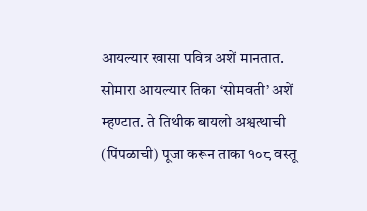आयल्यार खासा पवित्र अशें मानतात. सोमारा आयल्यार तिका ‘सोमवती’ अशें म्हण्टात. ते तिथीक बायलो अश्वत्थाची (पिंपळाची) पूजा करून ताका १०८ वस्तू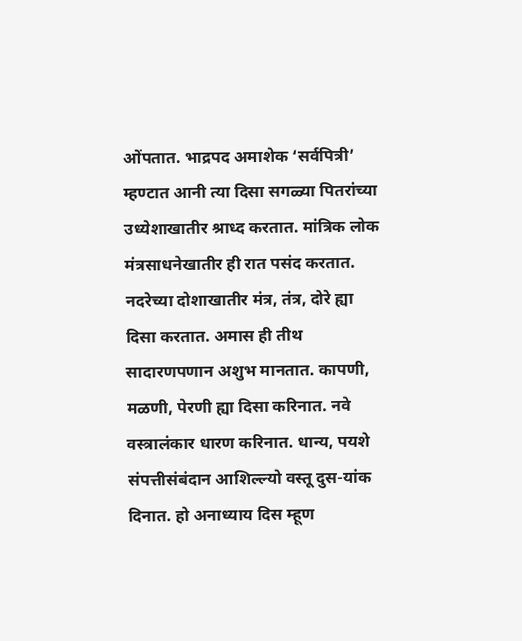ओंपतात. भाद्रपद अमाशेक ‘सर्वपित्री’ म्हण्टात आनी त्या दिसा सगळ्या पितरांच्या उध्येशाखातीर श्राध्द करतात. मांत्रिक लोक मंत्रसाधनेखातीर ही रात पसंद करतात. नदरेच्या दोशाखातीर मंत्र, तंत्र, दोरे ह्या दिसा करतात. अमास ही तीथ सादारणपणान अशुभ मानतात. कापणी, मळणी, पेरणी ह्या दिसा करिनात. नवे वस्त्रालंकार धारण करिनात. धान्य, पयशे संपत्तीसंबंदान आशिल्ल्यो वस्तू दुस-यांक दिनात. हो अनाध्याय दिस म्हूण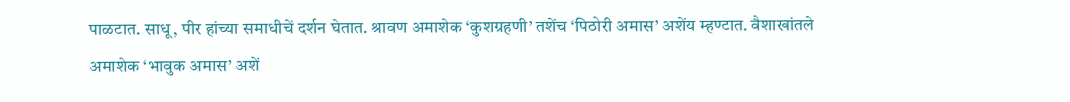पाळटात. साधू, पीर हांच्या समाधीचें दर्शन घेतात. श्रावण अमाशेक ‘कुशग्रहणी’ तशेंच ‘पिठोरी अमास’ अशेंय म्हण्टात. वैशाखांतले अमाशेक ‘भावुक अमास’ अशें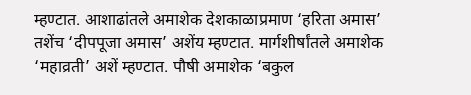म्हण्टात. आशाढांतले अमाशेक देशकाळाप्रमाण ‘हरिता अमास’ तशेंच ‘दीपपूजा अमास’ अशेंय म्हण्टात. मार्गशीर्षांतले अमाशेक ‘महाव्रती’ अशें म्हण्टात. पौषी अमाशेक ‘बकुल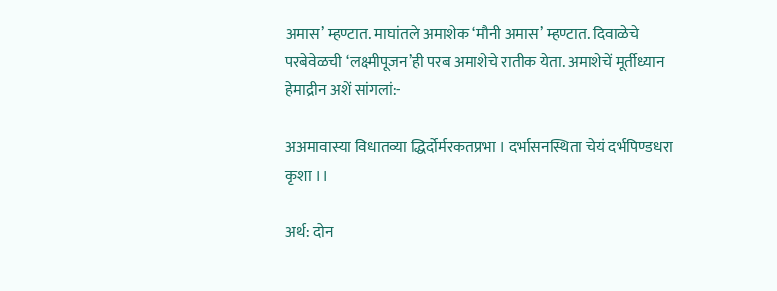अमास’ म्हण्टात. माघांतले अमाशेक ‘मौनी अमास’ म्हण्टात. दिवाळेचे परबेवेळची ‘लक्ष्मीपूजन’ही परब अमाशेचे रातीक येता. अमाशेचें मूर्तीध्यान हेमाद्रीन अशें सांगलां:-

अअमावास्या विधातव्या द्धिर्दोर्मरकतप्रभा । दर्भासनस्थिता चेयं दर्भपिण्डधरा कृशा ।।

अर्थ: दोन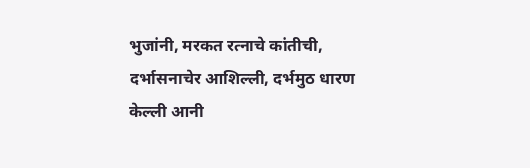भुजांनी, मरकत रत्नाचे कांतीची, दर्भासनाचेर आशिल्ली, दर्भमुठ धारण केल्ली आनी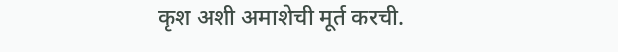कृश अशी अमाशेची मूर्त करची.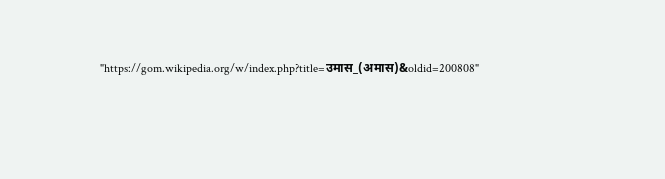"https://gom.wikipedia.org/w/index.php?title=उमास_(अमास)&oldid=200808"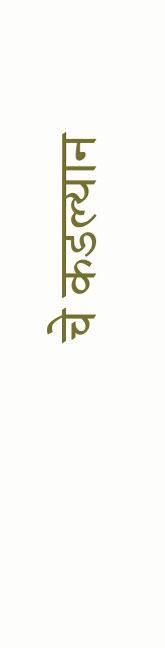चे कडल्यान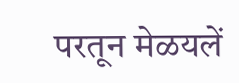परतून मेळयलें